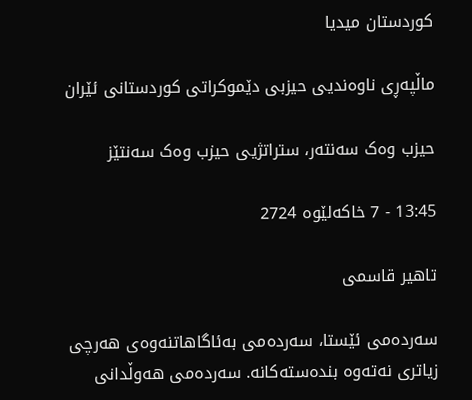کوردستان میدیا

ماڵپەڕی ناوەندیی حیزبی دێموکراتی کوردستانی ئێران

حیزب وەک سەنتەر، ستراتژیی حیزب وەک سەنتێز

13:45 - 7 خاکەلێوه 2724

تاهیر قاسمی

سەردەمی ئێستا، سەردەمی بەئاگاهاتنەوەی هەرچی زیاتری نەتەوە بندەستەکانە. سەردەمی هەوڵدانی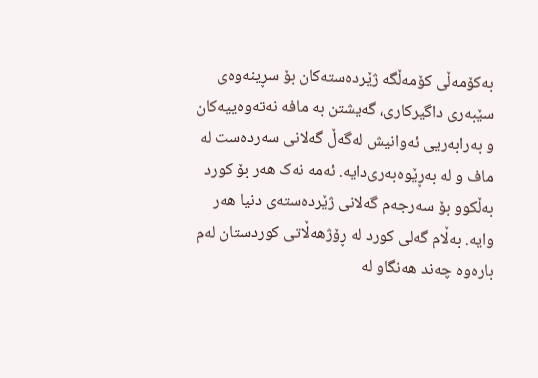بەکۆمەڵی کۆمەڵگە ژێردەستەکان بۆ سڕینەوەی سێبەری داگیرکاری، گەیشتن بە مافە نەتەوەییەکان و بەرابەریی ئەوانیش لەگەڵ گەلانی سەردەست لە ماف و لە بەڕێوەبەری‌دایە. ئەمە نەک هەر بۆ کورد بەڵکوو بۆ سەرجەم گەلانی ژێردەستەی دنیا هەر وایە. بەڵام گەلی کورد لە ڕۆژهەڵاتی کوردستان لەم بارەوە چەند هەنگاو لە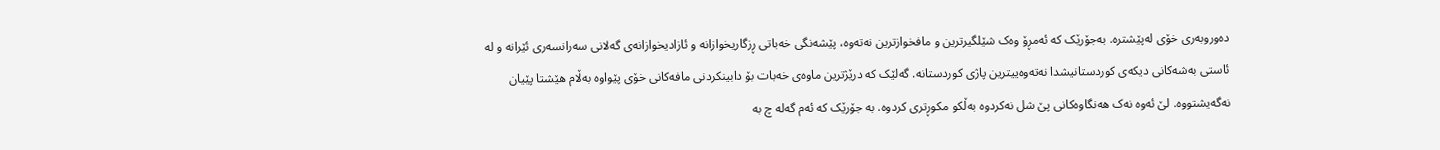دەوروبەری خۆی لەپێشترە. بەجۆرێک کە ئەمڕۆ وەک شێلگیرترین و مافخوازترین نەتەوە، پێشەنگی خەباتی ڕزگاریخوازانە و ئازادیخوازانەی گەلانی سەرانسەری ئێرانە و لە ئاستی بەشەکانی دیکەی کوردستانیشدا نەتەوەییترین پاژی کوردستانە. گەلێک کە درێژترین ماوەی خەبات بۆ دابینکردنی مافەکانی خۆی پێواوە بەڵام هێشتا پێیان نەگەیشتووە. لێ ئەوە نەک هەنگاوەکانی پێ شل نەکردوە بەڵکو مکوڕتری کردوە. بە جۆرێک کە ئەم گەلە چ بە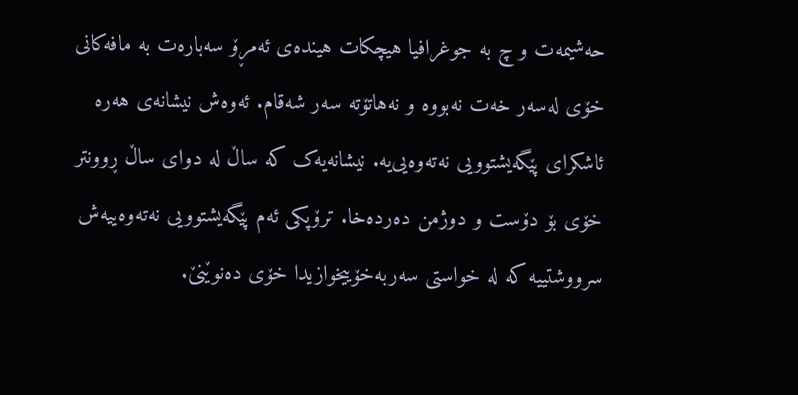حەشیمەت و چ بە جوغرافیا هیچکات هیندەی ئەمڕۆ سەبارەت بە مافەکانی خۆی لەسەر خەت نەبووە و نەهاتۆتە سەر شەقام. ئەوەش نیشانەی هەرە ئاشکرای پێگەیشتوویی نەتەوەیی‌یە. نیشانەیەک کە ساڵ لە دوای ساڵ ڕوونتر خۆی بۆ دۆست و دوژمن دەردەخا. ترۆپکی ئەم پێگەیشتوویی نەتەوەییەش سرووشتییە کە لە خواستی سەربەخۆییخوازیدا خۆی دەنوێنێ.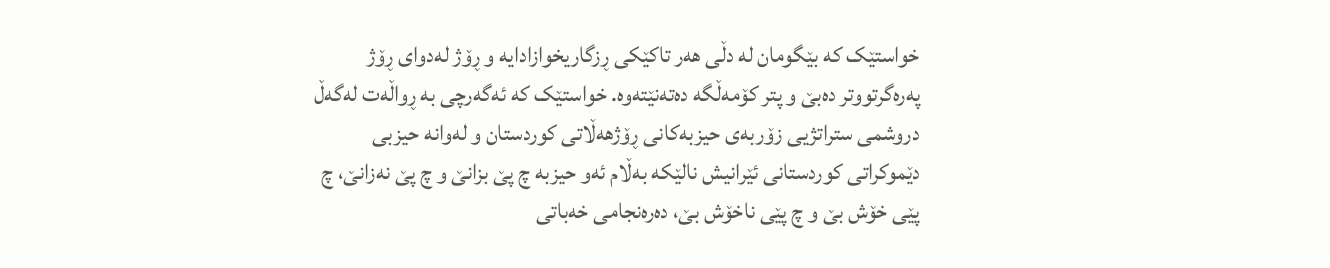خواستێک کە بێگومان لە دڵی هەر تاکێکی ڕزگاریخوازادایە و ڕۆژ لەدوای ڕۆژ پەرەگرتووتر دەبێ و پتر کۆمەڵگە دەتەنێتەوە. خواستێک کە ئەگەرچی بە ڕواڵەت لەگەڵ دروشمی ستراتژیی زۆربەی حیزبەکانی ڕۆژهەڵاتی کوردستان و لەوانە حیزبی دێموکراتی کوردستانی ئێرانیش نالێکە بەڵام ئەو حیزبە چ پێ بزانێ و چ پێ نەزانێ، چ پێی خۆش بێ و چ پێی ناخۆش بێ، دەرەنجامی خەباتی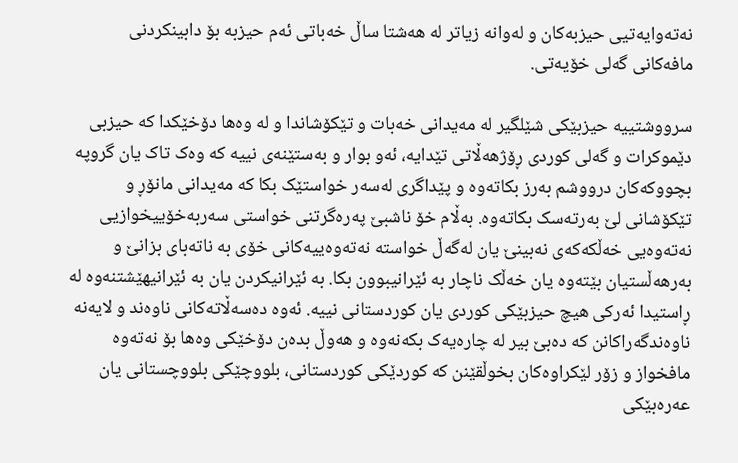نەتەوایەتیی حیزبەکان و لەوانە زیاتر لە هەشتا ساڵ خەباتی ئەم حیزبە بۆ دابینکردنی مافەکانی گەلی خۆیەتی.

سرووشتییە حیزبێکی شێلگیر لە مەیدانی خەبات و تێکۆشاندا و لە وەها دۆخێکدا کە حیزبی دێموکرات و گەلی کوردی ڕۆژهەڵاتی تێدایە، ئەو بوار و بەستێنەی نییە کە وەک تاک یان گروپە بچووکەکان درووشم بەرز بکاتەوە و پێداگری لەسەر خواستێک بکا کە مەیدانی مانۆڕ و تێکۆشانی لێ بەرتەسک بکاتەوە. بەڵام خۆ ناشبێ پەرەگرتنی خواستی سەربەخۆییخوازیی نەتەوەیی خەڵکەکەی نەبینێ یان لەگەڵ خواستە نەتەوەییەکانی خۆی بە ناتەبای بزانێ و بەرهەڵستیان بێتەوە یان خەڵک ناچار بە ئێرانیبوون بکا. بە ئێرانیکردن یان بە ئێرانیهێشتنەوە لە ڕاستیدا ئەرکی هیچ حیزبێکی کوردی یان کوردستانی نییە. ئەوە دەسەڵاتەکانی ناوەند و لایەنە ناوەندگەراکانن کە دەبێ بیر لە چارەیەک بکەنەوە و هەوڵ بدەن دۆخێکی وەها بۆ نەتەوە مافخواز و زۆر لێکراوەکان بخوڵقێنن کە کوردێکی کوردستانی، بلووچێکی بلووچستانی یان عەرەبێکی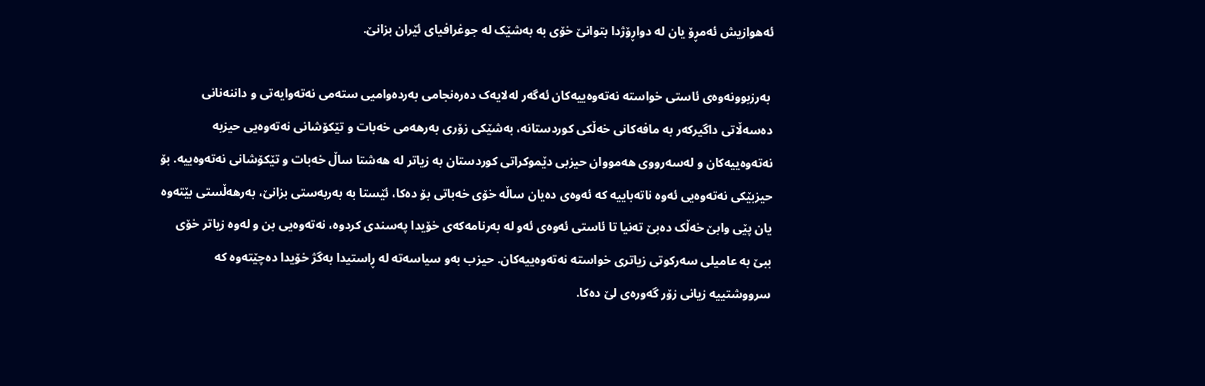ئەهوازیش ئەمڕۆ یان لە دواڕۆژدا بتوانێ خۆی بە بەشێک لە جوغرافیای ئێران بزانێ.

 بەرزبوونەوەی ئاستی خواستە نەتەوەییەکان ئەگەر لەلایەک دەرەنجامی بەردەوامیی ستەمی نەتەوایەتی و داننەنانی دەسەڵاتی داگیرکەر بە مافەکانی خەڵکی کوردستانە، بەشێکی زۆری بەرهەمی خەبات و تێکۆشانی نەتەوەیی حیزبە نەتەوەییەکان و لەسەرووی هەمووان حیزبی دێموکراتی کوردستان بە زیاتر لە هەشتا ساڵ خەبات و تێکۆشانی نەتەوەییە. بۆ حیزبێکی نەتەوەیی ئەوە ناتەباییە کە ئەوەی دەیان ساڵە خۆی خەباتی بۆ دەکا، ئێستا بە بەربەستی بزانێ، بەرهەڵستی بێتەوە یان پێی وابێ خەڵک دەبێ تەنیا تا ئاستی ئەوەی ئەو لە بەرنامەکەی خۆیدا پەسندی کردوە، نەتەوەیی بن و لەوە زیاتر خۆی ببێ بە عامیلی سەرکوتی زیاتری خواستە نەتەوەییەکان. حیزب بەو سیاسەتە لە ڕاستیدا بەگژ خۆیدا دەچێتەوە کە سرووشتییە زیانی زۆر گەورەی لێ دەکا.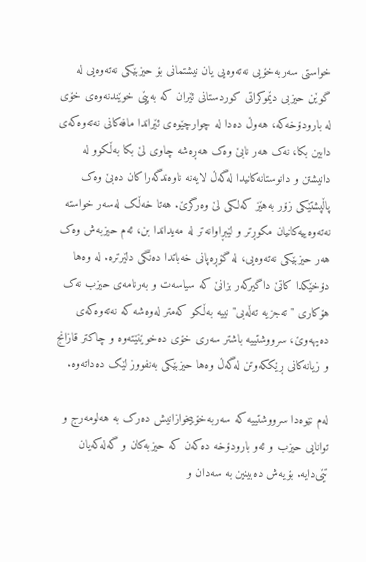خواستی سەربەخۆیی نەتەوەیی یان نیشتمانی بۆ حیزبێکی نەتەوەیی لە گوێن حیزبی دێموکراتی کوردستانی ئێران کە بەپێی خوێندنەوەی خۆی لە بارودۆخەکە، هەوڵ دەدا لە چوارچێوەی ئێراندا مافەکانی نەتەوەکەی دابین بکا، نەک هەر نابێ وەک هەڕەشە چاوی لێ بکا بەڵکوو لە دانیشتن و دانوستانەکانیدا لەگەڵ لایەنە ناوەندگەراکان دەبێ وەک پاڵپشتێکی زۆر بەهێز کەلکی لێ وەرگرێ. هەتا خەڵک لەسەر خواستە نەتەوەییەکانیان مکوڕتر و لێبڕاوانەتر لە مەیداندا بن، ئەم حیزبەش وەک هەر حیزبێکی نەتەوەیی، لە گۆڕەپانی خەباتدا دەنگی دلێرترە. لە وەها دۆخێکدا کاتێ داگیرکەر بزانێ کە سیاسەت و بەرنامەی حیزب نەک هۆکاری "تەجزیە تەڵەبی" نییە بەڵکو کەمتر لەوەشە کە نەتەوەکەی دەیهەوێ، سرووشتییە باشتر سەری خۆی دەخوێنێتەوە و چاکتر قازانج و زیانەکانی ڕێککەوتن لەگەڵ وەها حیزبێکی بەنفووز لێک دەداتەوە.

لەم نێوەدا سرووشتییە کە سەربەخۆییخوازانیش دەرک بە هەلومەرج و توانایی حیزب و ئەو بارودۆخە دەکەن کە حیزبەکان و گەلەکەیان تێی‌دایە. بۆیەش دەبینین بە سەدان و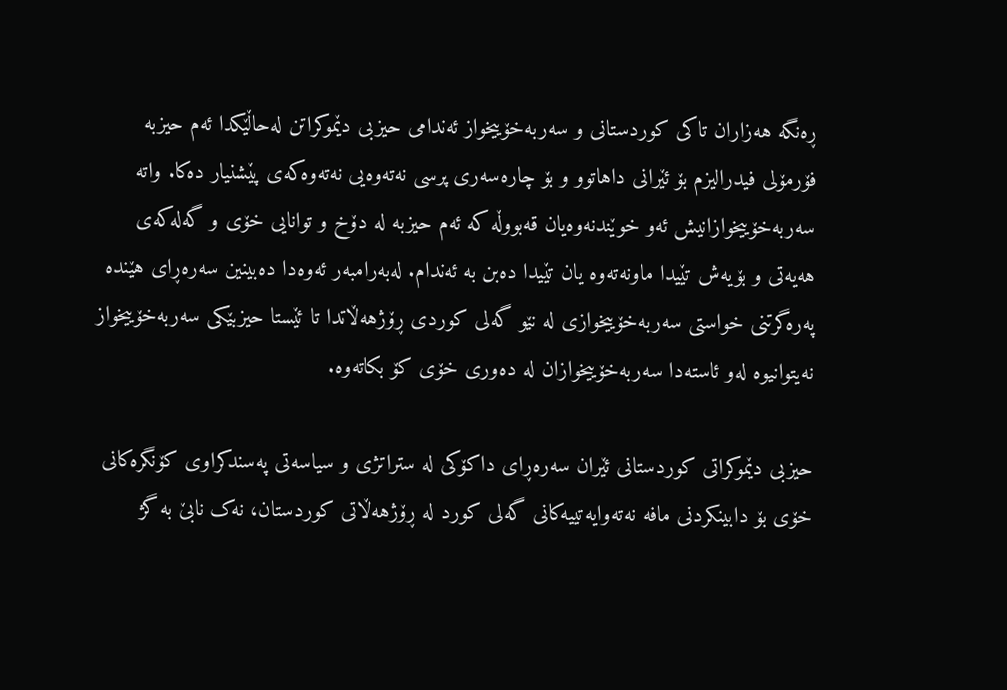ڕەنگە هەزاران تاکی کوردستانی و سەربەخۆییخواز ئەندامی حیزبی دێموکراتن لەحاڵێکدا ئەم حیزبە فۆرمۆلی فیدرالیزم بۆ ئێرانی داهاتوو و بۆ چارەسەری پرسی نەتەوەیی نەتەوەکەی پێشنیار دەکا. واتە سەربەخۆییخوازانیش ئەو خوێندنەوەیان قەبووڵە کە ئەم حیزبە لە دۆخ و توانایی خۆی و گەلەکەی هەیەتی و بۆیەش تێیدا ماونەتەوە یان تێیدا دەبن بە ئەندام. لەبەرامبەر ئەوەدا دەبینین سەرەڕای هێندە پەرەگرتنی خواستی سەربەخۆییخوازی لە نێو گەلی کوردی ڕۆژهەڵاتدا تا ئێستا حیزبێکی سەربەخۆییخواز نەیتوانیوە لەو ئاستەدا سەربەخۆییخوازان لە دەوری خۆی کۆ بکاتەوە.

حیزبی دێموکراتی کوردستانی ئێران سەرەڕای داکۆکی لە ستراتژی و سیاسەتی پەسندکراوی کۆنگرەکانی خۆی بۆ دابینکردنی مافە نەتەوایەتییەکانی گەلی کورد لە ڕۆژهەڵاتی کوردستان، نەک نابێ بە گژ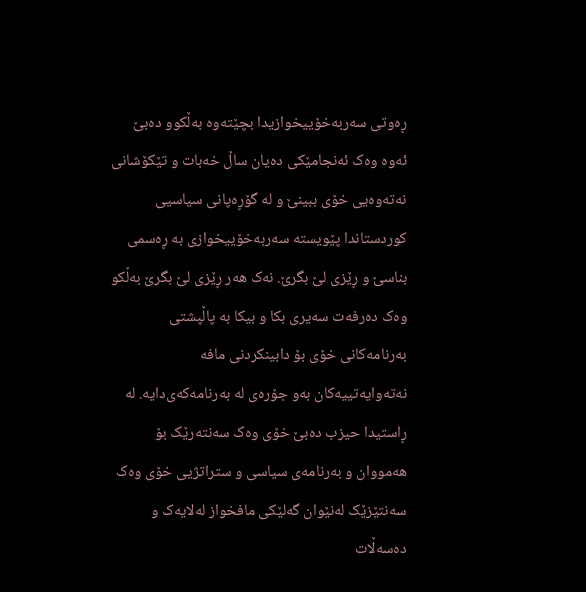ڕەوتی سەربەخۆییخوازیدا بچێتەوە بەڵکوو دەبێ ئەوە وەک ئەنجامێکی دەیان ساڵ خەبات و تێکۆشانی نەتەوەیی خۆی ببینێ و لە گۆڕەپانی سیاسیی کوردستاندا پێویستە سەربەخۆییخوازی بە ڕەسمی بناسێ و ڕێزی لێ بگرێ. نەک هەر ڕێزی لێ بگرێ بەڵکو وەک دەرفەت سەیری بکا و بیکا بە پاڵپشتی بەرنامەکانی خۆی بۆ دابینکردنی مافە نەتەوایەتییەکان بەو جۆرەی لە بەرنامەکەی‌دایە. لە ڕاستیدا حیزب دەبێ خۆی وەک سەنتەرێک بۆ هەمووان و بەرنامەی سیاسی و ستراتژیی خۆی وەک سەنتێزێک لەنێوان گەلێکی مافخواز لەلایەک و دەسەڵات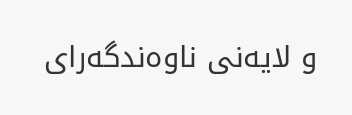و لایەنی ناوەندگەرای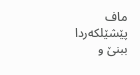ماف پێشێلکەردا ببنێ و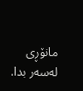مانۆڕی لەسەر بدا.